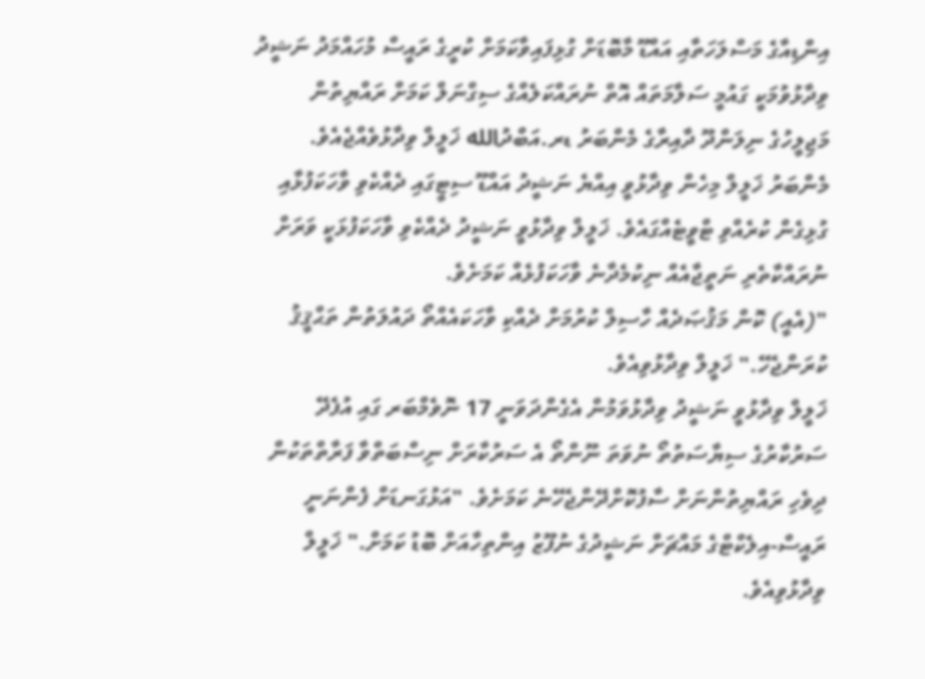އިންޑިއާގެ މަސްލަހަތާއި އައްޑޫ މާބޮޑަށް ގުޅިފައިވާކަމަށް ކުރީގެ ރައީސް މުހައްމަދު ނަޝީދު ވިދާޅުވުމަކީ ގައުމީ ސަލާމަތައް އޮތް ނުރައްކަލެއްގެ ސިގްނަލް ކަމަށް ރައްޔިތުން މަޖިލީހުގެ ނިލަންދޫ ދާއިރާގެ މެންބަރު ޑރ.އަބްދުالله ޚަލީލް ވިދާޅުވެއްޖެއެވެ.
މެންބަރު ޚަލީލް މިހެން ވިދާޅުވީ އިއްޔެ ނަޝީދު އައްޑޫ ސިޓީގައި ދެއްކެވި ވާހަކަފުޅާއި ގުޅިގެން ކުރެއްވި ޓްވީޓެއްގައެވެ. ޚަލީލް ވިދާޅުވީ ނަޝީދު ދެއްކެވި ވާހަކަފުޅަކީ ވަރަށް ނުރައްކާތެރި ނަތީޖާއެއް ނިކުމެދާނެ ވާހަކަފުޅެއް ކަމަށެވެ.
"(އެއީ) ކޮން މަޤުޞަދެއް ހާސިލް ކުރުމަށް ދެއްކި ވާހަކައެއްތޯ ދައުލަތުން ތަޙްޤީޤު ކުރަންޖެހޭ." ޚަލީލް ވިދާޅުވިއެވެ.
ޚަލީލް ވިދާޅުވީ ނަޝީދު ވިދާޅުވަމުން އެގެންދަވަނީ 17 ނޮވެމްބަރ ގައި އުފެދޭ ސަރުކާރުގެ ސިޔާސަތުތޯ ނުވަތަ ނޫންތޯ އެ ސަރުކާރަށް ނިސްބަތްވާ ފަރާތްތަކުން ދިވެހި ރައްޔިތުންނަށް ސާފުކޮށްދޭންޖެހޭނެ ކަމަށެވެ. "އަޅުގަނޑަށް ފެންނަނީ ރައީސް-އިލެކްޓްގެ މައްޗަށް ނަޝީދުގެ ނުފޫޒު އިންތިހާއަށް ބޮޑު ކަމަށް." ޚަލީލް ވިދާޅުވިއެވެ.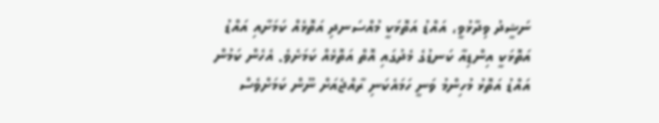ނަޝީދު ވިދާޅުވީ، އައްޑު އަތޮޅަކީ މުއްސަނދި އަތޮޅެއް ކަމަށާއި އައްޑު އަތޮޅަކީ އިންޑިއާ ކަނޑުގެ މެދުގައި އޮތް އަތޮޅެއް ކަމަށެވެ. އެހެން ކަމުން އައްޑު އަތޮޅު މުހިންމު ވަނީ ހަމައެކަނި ރާއްޖެއަށް ނޫން ކަމަށްވެސް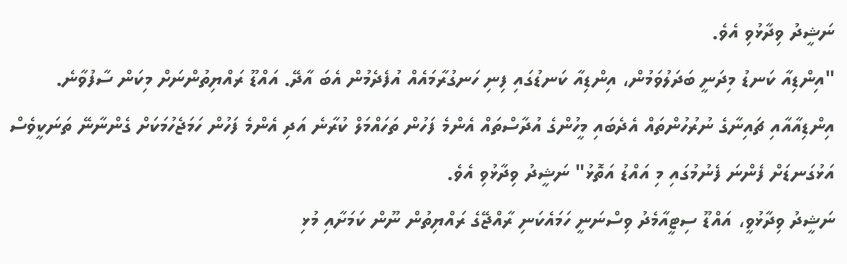ނަޝީދު ވިދާޅުވި އެވެ.
"އިންޑިއާ ކަނޑު މިދަނީ ބަދަލުވަމުން، އިންޑިއާ ކަނޑުގައި ފިނި ހަނގުރާމައެއް އުފެދެމުން އެބަ އާދޭ. އައްޑޫ ރައްޔިތުންނަށް މިކަން ސާފުވާނެ. އިންޑިއާއާއި ޗައިނާގެ ނުރުހުންތައް އެދެބައި މީހުންގެ އުދާސްތައް އެންމެ ފަހުން ތަހައްމަލް ކުރާނެ އަދި އެންމެ ފަހުން ހަމަޖެހުމަކަށް ގެންނާނޭ ތަނަކީވެސް އަޅުގަނޑަށް ފެންނަ ފެނުމުގައި މި އައްޑު އަތޮޅު" ނަޝީދު ވިދާޅުވި އެވެ.
ނަޝީދު ވިދާޅުވީ، އައްޑޫ ސިޓީއާމެދު ވިސްނަނީ ހަމައެކަނި ރާއްޖޭގެ ރައްޔިތުން ނޫން ކަމަށާއި މުޅި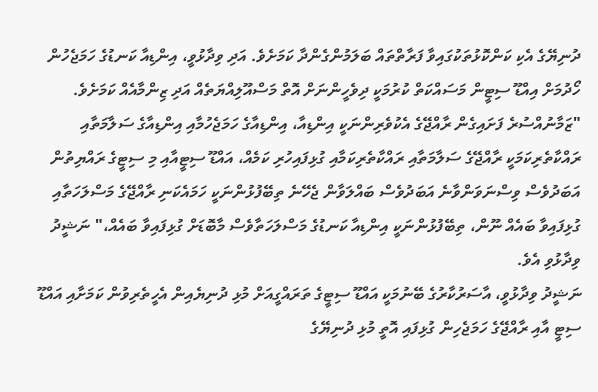ދުނިޔޭގެ އެކި ކަންކޮޅުތަކުގައިވާ ފަރާތްތައް ބަލަމުންގެންދާ ކަމަށެވެ. އަދި ވިދާޅުވީ، އިންޑިއާ ކަނޑުގެ ހަމަޖެހުން ހޯދުމަށް އިއްޑޫ ސިޓީން މަސައްކަތް ކުރުމަކީ ދިވެހީންނަށް އޮތް މަސްއޫލިއްޔަތެއް އަދި ޒިންމާއެއް ކަމަށެވެ.
"ޒަމާނުއްސުރެ ފަށައިގެން ރާއްޖޭގެ އެކުވެރިންނަކީ އިންޑިއާ، އިންޑިއާގެ ހަމަޖެހުމާއި އިންޑިއާގެ ސަލާމަތާއި ރައްކާތެރިކަމަކީ ރާއްޖޭގެ ސަލާމަތާއި ރައްކާތެރިކަމާއި ގުޅިފައިހުރި ކަމެއް، އައްޑޫ ސިޓީއާއި މި ސިޓީގެ ރައްޔިތުން އަބަދުވެސް ވިސްނަވަންވާނެ އަބަދުވެސް ބައްލަވާން ޖެހޭނެ ތިބޭފުޅުންނަކީ ހަމައެކަނި ރާއްޖޭގެ މަސްލަހަތާއި ގުޅިފައިވާ ބައެއް ނޫން، ތިބޭފުޅުންނަކީ އިންޑިއާ ކަނޑުގެ މަސްލަހަތާވެސް މާބޮޑަށް ގުޅިފައިވާ ބައެއް،" ނަޝީދު ވިދާޅުވި އެވެ.
ނަޝީދު ވިދާޅުވީ، އާސަރުކާރުގެ ބޭނުމަކީ އައްޑޫ ސިޓީގެ ތަރައްގީއަށް މުޅި ދުނިޔެއިން އެހީތެރިވުން ކަމަށާއި އައްޑޫ ސިޓީ އާއި ރާއްޖޭގެ ހަމަޖެހިން ގުޅިފައި އޮތީ މުޅި ދުނިޔޭގެ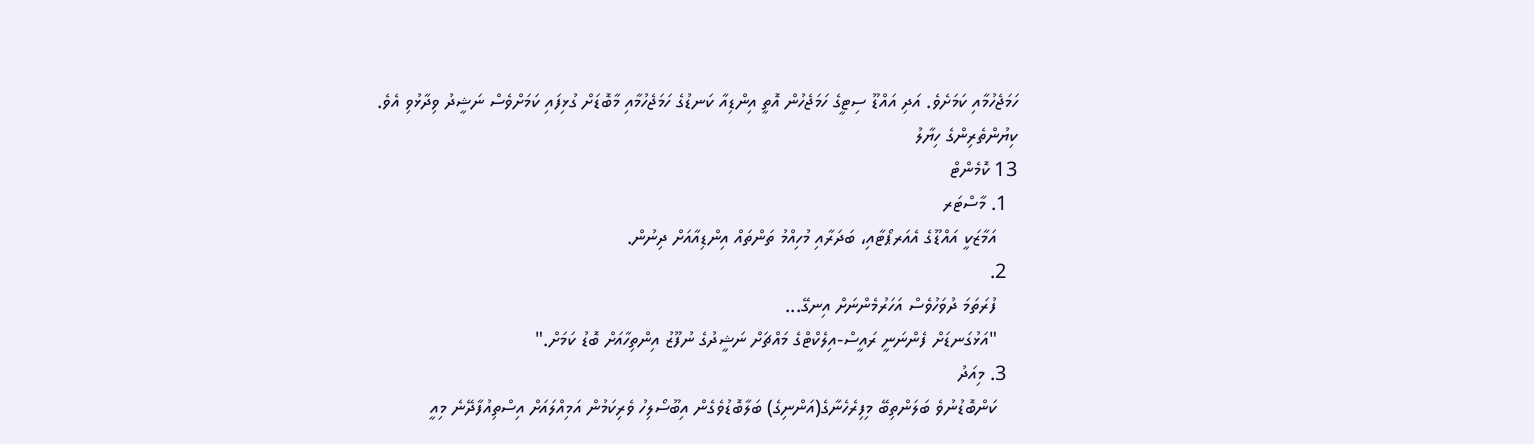ހަމަޖެހުމާއި ކަމަށެވެ. އަދި އައްޑޫ ސިޓީގެ ހަމަޖެހުން އޮތީ އިންޑިއާ ކަނޑުގެ ހަމަޖެހުމާއި މާބޮޑަށް ގުޅިފައި ކަމަށްވެސް ނަޝީދު ވިދާޅުވި އެވެ.
ކިޔުންތެރިންގެ ހިޔާލު
13 ކޮމެންޓް
  1. މާސްޓަރ
    އަމާޒަކީ އައްޑޫގެ އެއަރޕޯޓާއި، ބަދަރާއި މުހިއްމު ތަންތައް އިންޑިއާއަށް ދިނުން.
  2.
    ފުރަތަމަ ދުވަހުވެސް އަހަރުމެންނަށް އިނގޭ...
    "އަޅުގަނޑަށް ފެންނަނީ ރައީސް-އިލެކްޓްގެ މައްޗަށް ނަޝީދުގެ ނުފޫޒު އިންތިހާއަށް ބޮޑު ކަމަށް."
  3. މިއަދު
    ކަންބޮޑުނުވެ ބަލަންތިބޭ މިފިރެހެނާގެ(އަންނިގެ) ބަލާބޮޑުވެގެން އިބޫސޯލިހު ވެރިކަމުން އަމިއްލައަށް އިސްތިއުފާދޭނެ މިއީ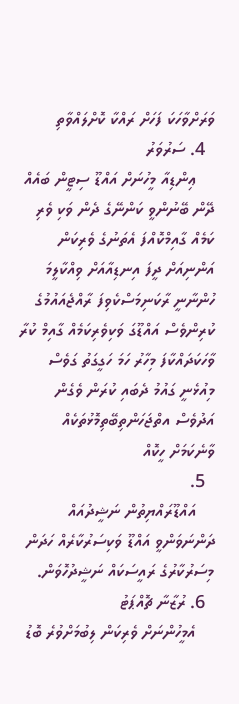ވަރަށްވާހަކަ ފަހަށް ރައްކާ ކޮށްލައްވާތި
  4. ސަރުވަރު
    ޢިންޑިއާ މީހުނަށް އައްޑޫ ސިޓީން ބައެއް ދޭން ބޭނުންވީ ކަންނޭގެ ދެން ވަކި ވެރި ކަމެއް ގާއިމްކޮއްފަ އެތަނުގެ ވެރިކަން އަންނިއަށް ދީފަ އިނޑިއާއަށް ވިއްކާލީމަ ހުންނާނީ ރާކަނިމަސްކެވިފަ ރާއްޖެއައުމުގެ ކުރިންވެސް އައްޑޫގަ ވަކިވެރިކަމެއް ގާއިމް ކުރާ ވާހަކަދައްކާފަ މިހާރު ހަމަ ހަގީގަތު ގަވެސް މިއުޅެނީ ގައުމު ދެބައި ކުރަން ވެގެން އަދުވެސް އތްޖަހަންތިބޭތިމޮޅުތަކެއް ވާނެކަމަށް ހީކޮއް
  5.
    އައްޑޫރައްޔިތުން ނަޝީދުއައް ދަންނަވަންވީ އައްޑޫ ވަކިސަރުކާރެއް ހަދަން މިސަރުކާރުގެ ރައީސަކައް ނަޝީދުހޮވަން.
  6. ރުޒާނާ ޗޮއްޕަޓު
    އެމީހުންނަށް ވެރިކަން ލިބުމަށްވުރެ ބޮޑު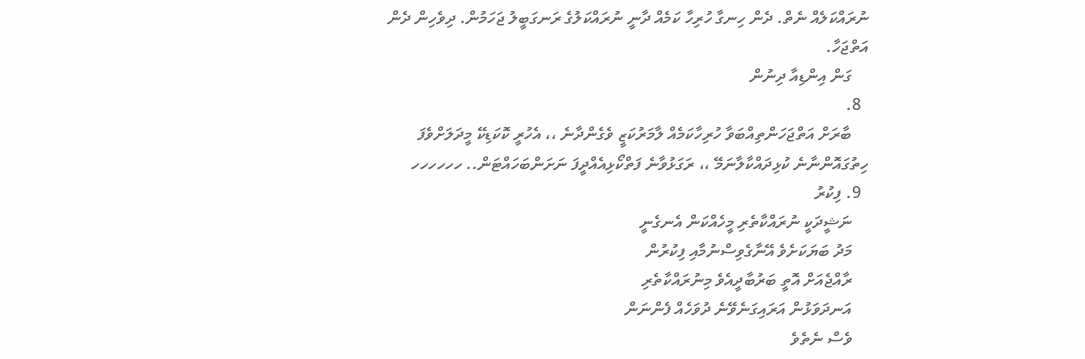ނުރައްކަލެއް ނެތް. ދެން ހިނގާ ހުރިހާ ކަމެއް ދާނީ ނުރައްކަލުގެ ރަނގަބީލު ޖަހަމުން. ދިވެހިން ދެން އަތްޖަހާ.
    ގަން އިންޑިއާ ދިނުން
  8.
    ބާރަށް އަތްޖަހަންތިއްބަވާ ހުރިހާކަމެއް ލާމަރުކަޒީ ވެގެންދާނެ ،، އެހުރީ ކޮކަޑިކޭ މީދަލަށްވެފަ ހިތުގައޮންނާނެ ކުޅިދައްކާލާނަމޭ ،، ރަގަޅުވާނެ ފަތްކޯޅިއެއްދީފަ ނަށަންބަހައްޓަން.. ހހހހހހ
  9. ފިކުރު
    ނަޝީދަކީ ނުރައްކާތެރި މީހެއްކަން އެނގެނީ
    މަދު ބަޔަކަށެވެ އޭނާގެވިސްނުމާއި ފިކުރުން
    ރާއްޖެއަށް އޮތީ ބަރުބާދީއެވެ މިނުރައްކާތެރި
    އަނދަވަޅުން އަރައިގަނެވޭނެ ދުވަހެއް ފެންނަން
    ވެސް ނެތެވެ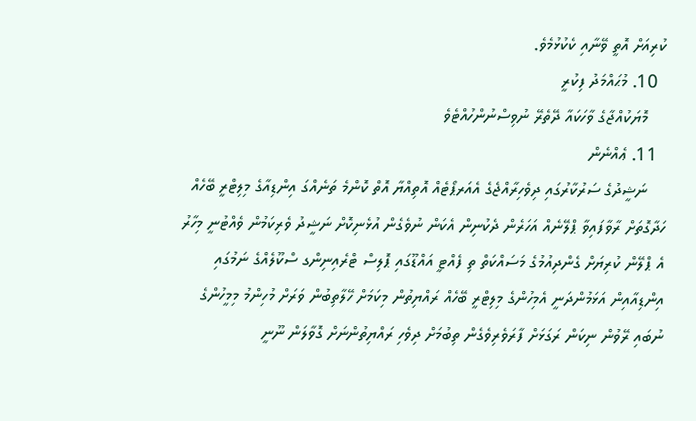ކުރިއަށް އޮތީ ވޭނާއި ކެކުޅުމެވެ.
  10. މުޙައްމަދު ފިކުރީ
    މޮޔަކުއްޖާގެ ވާހަކައާ ދޭތެރޭ ނުވިސްނުންހުއްޓެވެ
  11. ޢެއްނެން
    ނަޝީދުގެ ސަރުކާރުގައި ދިވެހިރާއްޖެގެ އެއަރޕޯޓެއް އޮތިއްޔާ އޮތް ކޮންމެ ތަނެއްގަ އިންޑިއާގެ މިލިޓްރީ ބޭހެއް ހަދާގޮތަށް ރާވާފައިވާ ޕްލޭނެއް އަހަރެން ދެކުނިން އެކަން ނުވެގެން އުޅެނިކޮށް ނަޝީދު ވެރިކަމުން ވެއްޓުނީ މިހާރު އެ ޕްލޭން ކުރިޔަށް ގެންދިއުމުގެ މަސައްކަތް ތި ފެއްޓީ އައްޑޫގައި ޕޮލިސް ޓްރެއިނިންގ ސްކޫލެއްގެ ނަމުގައި އިންޑިއާއިން އަޅަމުންދަނީ އެމިހުންގެ މިލިޓްރީ ބޭހެއް ރައްޔިތުން މިކަމަށް ހޭލާތިބުން ވަރަށް މުހިންމު މިމީހުންގެ ނުބައި ރޭވުން ނިކަން ރަގަޅަށް ފާރަވެރިވެގެން ތިބުމަށް ދިވެހި ރައްޔިތުންނަށް ގޮވާލަން ނޫނީ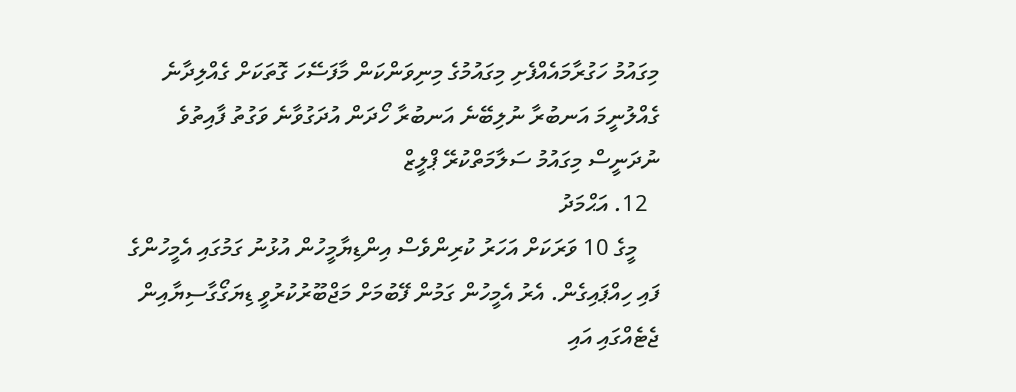މިގައުމު ހަގުރާމައެއްފެށި މިގައުމުގެ މިނިވަންކަން މާފަސޭހަ ގޮތަކަށް ގެއްލިދާނެ ގެއްލުނީމަ އަނބުރާ ނުލިބޭނެ އަނބުރާ ހޯދަން އުދަގުވާނެ ވަގުތު ފާއިތުވެ ނުދަނީސް މިގައުމު ސަލާމަތްކުރޭ ޕްލީޒް
  12. އަޙްމަދު
    މީގެ 10 ވަރަކަށް އަހަރު ކުރިންވެސް އިންޑިޔާމީހުން އުޅުނު ގަމުގައި އެމީހުންގެ ފައި ހިއްޕައިގެން. އެރު އެމީހުން ގަމުން ފޭބުމަށް މަޖްބޫރުކުރުވީ ޑިޔަގޯގާސިޔާއިން ޖެޓެއްގައި އައި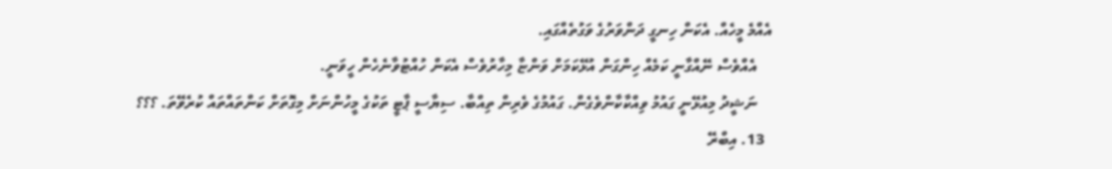އެއްމެ މީހެއް. އެކަން ހިނގީ ދަންވަރުގެ ވަގުތެއްގައި.
    އެއްވެސް ނޭއްގާނީ ކަމެއް ހިންގަން އުޅޭކަމަށް ވަންޏާ މިހާރުވެސް އެކަން ހުއްޓުވާނެހެން ހީވަނީ.
    ނަޝީދު މިއުޅޭނީ ގައުމު ވިއްކާކާންވެގެން. ގައުމުގެ ވެރިން ތިއްބާ. ސިޔާސީ ޕާޓީ ތަކުގެ މީހުންނަށް މިގޮތަށް ކަންތައްތައް ކުރެވޭތަ. ؟؟؟
  13. އިބްރޭ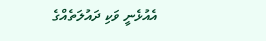އެއުޅެނީ ވަކި ދައުލަތެއްގެ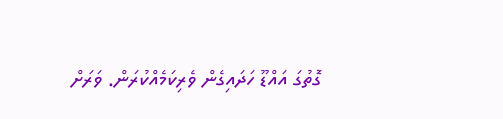ގޮތުގަ އައްޑޫ ހަދައިގެން ވެރިކަމެއްކުރަން. ވަރަށް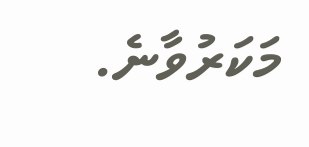މަކަރުވާނެ.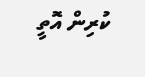ކުރިން އޮތީ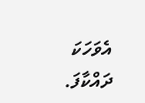އެވަހަކަ ދައްކާފަ.